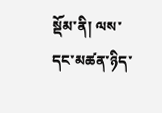སྡོམ་ནི། ལས་དང་མཚན་ཉིད་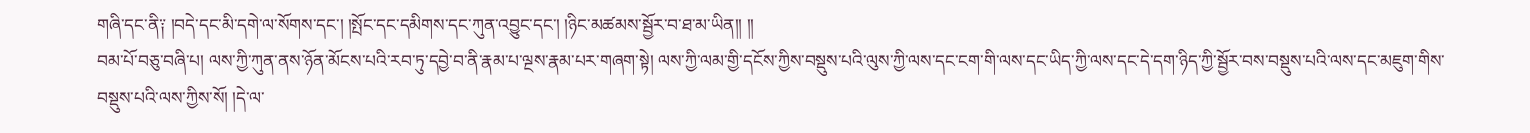གཞི་དང་ནི༑ །བདེ་དང་མི་དགེ་ལ་སོགས་དང་། །སྤོང་དང་དམིགས་དང་ཀུན་འབྱུང་དང་། །ཉིང་མཚམས་སྦྱོར་བ་ཐ་མ་ཡིན།། །།
བམ་པོ་བཅུ་བཞི་པ། ལས་ཀྱི་ཀུན་ནས་ཉོན་མོངས་པའི་རབ་ཏུ་དབྱེ་བ་ནི་རྣམ་པ་ལྔས་རྣམ་པར་གཞག་སྟེ། ལས་ཀྱི་ལམ་གྱི་དངོས་ཀྱིས་བསྡུས་པའི་ལུས་ཀྱི་ལས་དང་ངག་གི་ལས་དང་ཡིད་ཀྱི་ལས་དང་དེ་དག་ཉིད་ཀྱི་སྦྱོར་བས་བསྡུས་པའི་ལས་དང་མཇུག་གིས་བསྡུས་པའི་ལས་ཀྱིས་སོ། །དེ་ལ་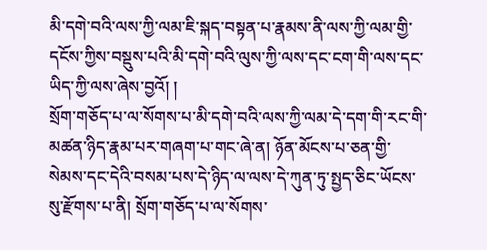མི་དགེ་བའི་ལས་ཀྱི་ལམ་ཇི་སྐད་བསྟན་པ་རྣམས་ནི་ལས་ཀྱི་ལམ་གྱི་དངོས་ཀྱིས་བསྡུས་པའི་མི་དགེ་བའི་ལུས་ཀྱི་ལས་དང་ངག་གི་ལས་དང་ཡིད་ཀྱི་ལས་ཞེས་བྱའོ། །
སྲོག་གཅོད་པ་ལ་སོགས་པ་མི་དགེ་བའི་ལས་ཀྱི་ལམ་དེ་དག་གི་རང་གི་མཚན་ཉིད་རྣམ་པར་གཞག་པ་གང་ཞེ་ན། ཉོན་མོངས་པ་ཅན་གྱི་སེམས་དང་དེའི་བསམ་པས་དེ་ཉིད་ལ་ལས་དེ་ཀུན་ཏུ་སྤྱད་ཅིང་ཡོངས་སུ་རྫོགས་པ་ནི། སྲོག་གཅོད་པ་ལ་སོགས་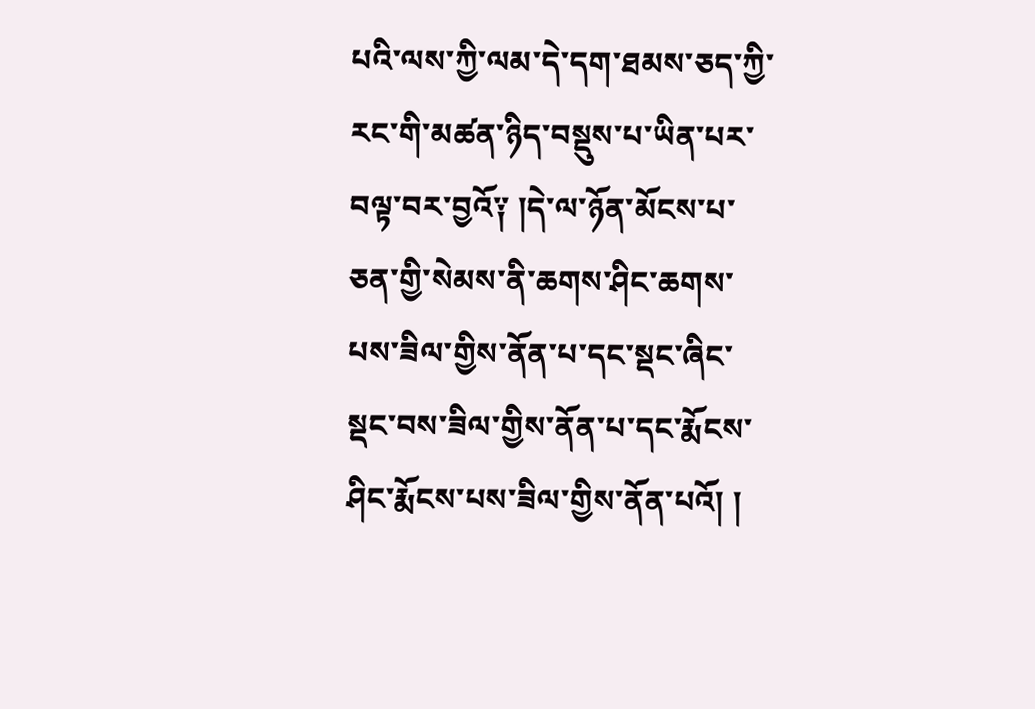པའི་ལས་ཀྱི་ལམ་དེ་དག་ཐམས་ཅད་ཀྱི་རང་གི་མཚན་ཉིད་བསྡུས་པ་ཡིན་པར་བལྟ་བར་བྱའོ༑ །དེ་ལ་ཉོན་མོངས་པ་ཅན་གྱི་སེམས་ནི་ཆགས་ཤིང་ཆགས་པས་ཟིལ་གྱིས་ནོན་པ་དང་སྡང་ཞིང་སྡང་བས་ཟིལ་གྱིས་ནོན་པ་དང་རྨོངས་ཤིང་རྨོངས་པས་ཟིལ་གྱིས་ནོན་པའོ། །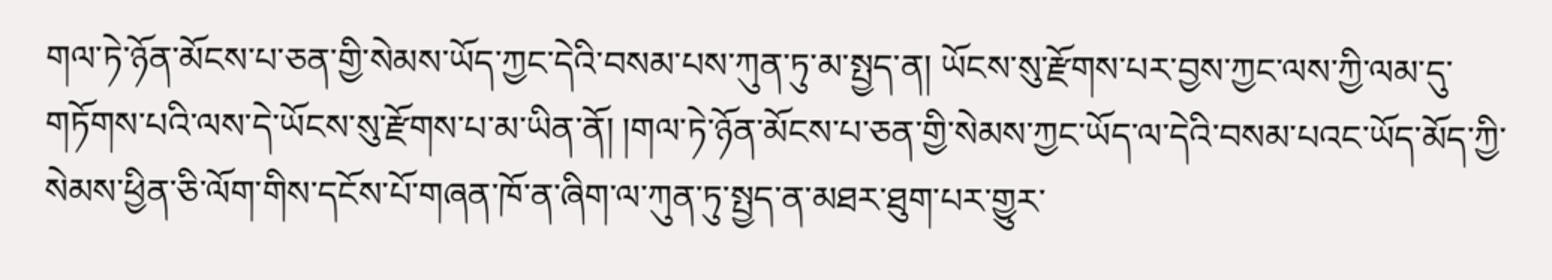གལ་ཏེ་ཉོན་མོངས་པ་ཅན་གྱི་སེམས་ཡོད་ཀྱང་དེའི་བསམ་པས་ཀུན་ཏུ་མ་སྤྱད་ན། ཡོངས་སུ་རྫོགས་པར་བྱས་ཀྱང་ལས་ཀྱི་ལམ་དུ་གཏོགས་པའི་ལས་དེ་ཡོངས་སུ་རྫོགས་པ་མ་ཡིན་ནོ། །གལ་ཏེ་ཉོན་མོངས་པ་ཅན་གྱི་སེམས་ཀྱང་ཡོད་ལ་དེའི་བསམ་པའང་ཡོད་མོད་ཀྱི་སེམས་ཕྱིན་ཅི་ལོག་གིས་དངོས་པོ་གཞན་ཁོ་ན་ཞིག་ལ་ཀུན་ཏུ་སྤྱད་ན་མཐར་ཐུག་པར་གྱུར་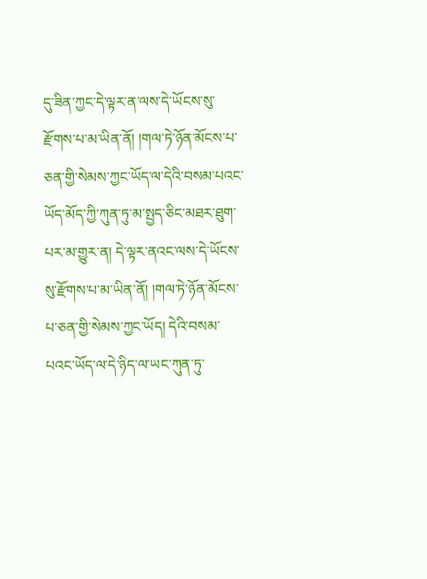དུ་ཟིན་ཀྱང་དེ་ལྟར་ན་ལས་དེ་ཡོངས་སུ་རྫོགས་པ་མ་ཡིན་ནོ། །གལ་ཏེ་ཉོན་མོངས་པ་ཅན་གྱི་སེམས་ཀྱང་ཡོད་ལ་དེའི་བསམ་པའང་ཡོད་མོད་ཀྱི་ཀུན་ཏུ་མ་སྤྱད་ཅིང་མཐར་ཐུག་པར་མ་གྱུར་ན། དེ་ལྟར་ནའང་ལས་དེ་ཡོངས་སུ་རྫོགས་པ་མ་ཡིན་ནོ། །གལ་ཏེ་ཉོན་མོངས་པ་ཅན་གྱི་སེམས་ཀྱང་ཡོད། དེའི་བསམ་པའང་ཡོད་ལ་དེ་ཉིད་ལ་ཡང་ཀུན་ཏུ་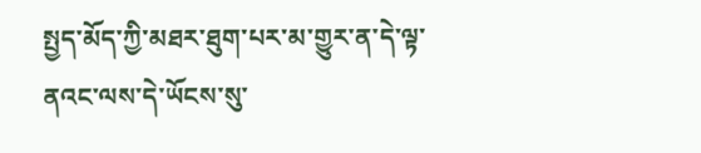སྤྱད་མོད་ཀྱི་མཐར་ཐུག་པར་མ་གྱུར་ན་དེ་ལྟ་ནའང་ལས་དེ་ཡོངས་སུ་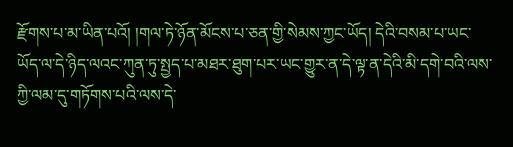རྫོགས་པ་མ་ཡིན་པའོ། །གལ་ཏེ་ཉོན་མོངས་པ་ཅན་གྱི་སེམས་ཀྱང་ཡོད། དེའི་བསམ་པ་ཡང་ཡོད་ལ་དེ་ཉིད་ལའང་ཀུན་ཏུ་སྤྱད་པ་མཐར་ཐུག་པར་ཡང་གྱུར་ན་དེ་ལྟ་ན་དེའི་མི་དགེ་བའི་ལས་ཀྱི་ལམ་དུ་གཏོགས་པའི་ལས་དེ་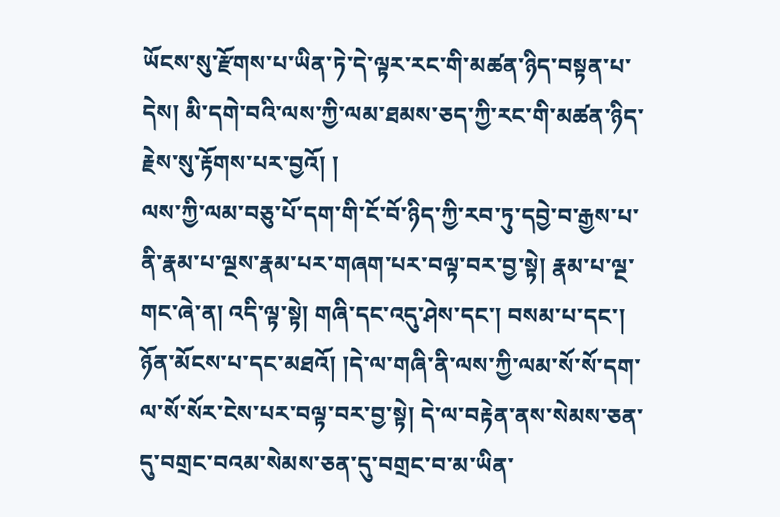ཡོངས་སུ་རྫོགས་པ་ཡིན་ཏེ་དེ་ལྟར་རང་གི་མཚན་ཉིད་བསྟན་པ་དེས། མི་དགེ་བའི་ལས་ཀྱི་ལམ་ཐམས་ཅད་ཀྱི་རང་གི་མཚན་ཉིད་རྗེས་སུ་རྟོགས་པར་བྱའོ། །
ལས་ཀྱི་ལམ་བཅུ་པོ་དག་གི་ངོ་བོ་ཉིད་ཀྱི་རབ་ཏུ་དབྱེ་བ་རྒྱས་པ་ནི་རྣམ་པ་ལྔས་རྣམ་པར་གཞག་པར་བལྟ་བར་བྱ་སྟེ། རྣམ་པ་ལྔ་གང་ཞེ་ན། འདི་ལྟ་སྟེ། གཞི་དང་འདུ་ཤེས་དང་། བསམ་པ་དང་། ཉོན་མོངས་པ་དང་མཐའོ། །དེ་ལ་གཞི་ནི་ལས་ཀྱི་ལམ་སོ་སོ་དག་ལ་སོ་སོར་ངེས་པར་བལྟ་བར་བྱ་སྟེ། དེ་ལ་བརྟེན་ནས་སེམས་ཅན་དུ་བགྲང་བའམ་སེམས་ཅན་དུ་བགྲང་བ་མ་ཡིན་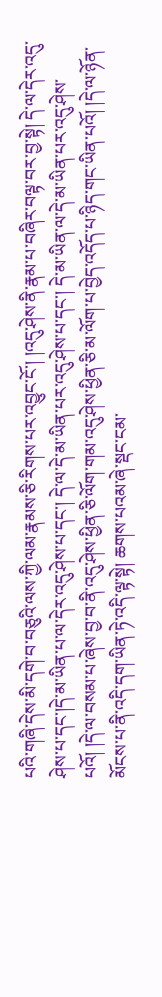པའི་གཞི་དེས་མི་དགེ་བ་བཅུའི་ལས་ཀྱི་ལམ་རྣམས་ཅི་རིགས་པར་འབྱུང་ངོ་། །འདུ་ཤེས་ནི་རྣམ་པ་བཞིར་བལྟ་བར་བྱ་སྟེ། དེ་ལ་དེར་འདུ་ཤེས་པ་དང་།དེ་མ་ཡིན་པ་ལ་དེར་འདུ་ཤེས་པ་དང་། དེ་ལ་དེ་མ་ཡིན་པར་འདུ་ཤེས་པ་དང་། དེ་མ་ཡིན་ལ་དེ་མ་ཡིན་པར་འདུ་ཤེས་པའོ། །དེ་ལ་བསམ་པ་ཞེས་བྱ་བ་ནི་འདུ་ཤེས་ཕྱིན་ཅི་ལོག་གམ་འདུ་ཤེས་ཕྱིན་ཅི་མ་ལོག་པ་བྱེད་འདོད་པ་ཉིད་གང་ཡིན་པའོ། །དེ་ལ་ཉོན་མོངས་པ་ནི་འདི་དག་ཡིན་ཏེ་འདི་ལྟ་སྟེ། ཆགས་པའམ་ཞེ་སྡང་ངམ་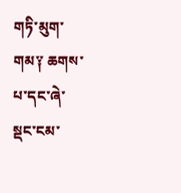གཏི་མུག་གམ༑ ཆགས་པ་དང་ཞེ་སྡང་ངམ་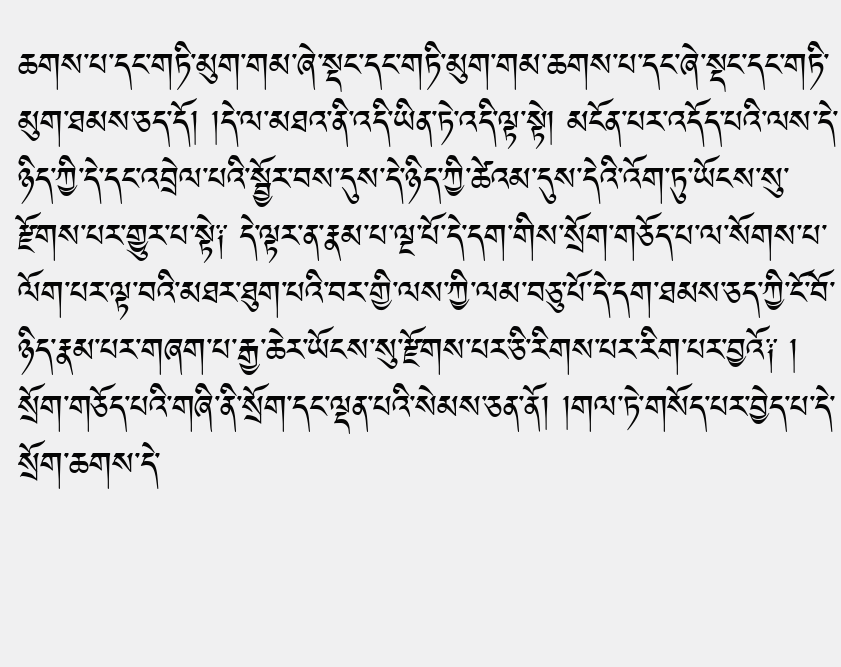ཆགས་པ་དང་གཏི་མུག་གམ་ཞེ་སྡང་དང་གཏི་མུག་གམ་ཆགས་པ་དང་ཞེ་སྡང་དང་གཏི་མུག་ཐམས་ཅད་དོ། །དེ་ལ་མཐའ་ནི་འདི་ཡིན་ཏེ་འདི་ལྟ་སྟེ། མངོན་པར་འདོད་པའི་ལས་དེ་ཉིད་ཀྱི་དེ་དང་འབྲེལ་པའི་སྦྱོར་བས་དུས་དེ་ཉིད་ཀྱི་ཚེའམ་དུས་དེའི་འོག་ཏུ་ཡོངས་སུ་རྫོགས་པར་གྱུར་པ་སྟེ༑ དེ་ལྟར་ན་རྣམ་པ་ལྔ་པོ་དེ་དག་གིས་སྲོག་གཅོད་པ་ལ་སོགས་པ་ལོག་པར་ལྟ་བའི་མཐར་ཐུག་པའི་བར་གྱི་ལས་ཀྱི་ལམ་བཅུ་པོ་དེ་དག་ཐམས་ཅད་ཀྱི་ངོ་བོ་ཉིད་རྣམ་པར་གཞག་པ་རྒྱ་ཆེར་ཡོངས་སུ་རྫོགས་པར་ཅི་རིགས་པར་རིག་པར་བྱའོ༑ །
སྲོག་གཅོད་པའི་གཞི་ནི་སྲོག་དང་ལྡན་པའི་སེམས་ཅན་ནོ། །གལ་ཏེ་གསོད་པར་བྱེད་པ་དེ་སྲོག་ཆགས་དེ་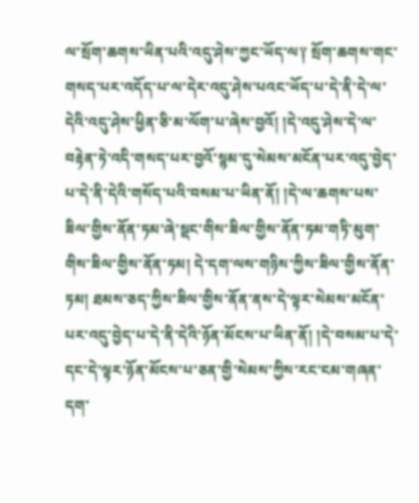ལ་སྲོག་ཆགས་ཡིན་པའི་འདུ་ཤེས་ཀྱང་ཡོད་ལ༑ སྲོག་ཆགས་གང་གསད་པར་འདོད་པ་ལ་དེར་འདུ་ཤེས་པའང་ཡོད་པ་དེ་ནི་དེ་ལ་དེའི་འདུ་ཤེས་ཕྱིན་ཅི་མ་ལོག་པ་ཞེས་བྱའོ། །དེ་འདུ་ཤེས་དེ་ལ་བརྟེན་ཏེ་འདི་གསད་པར་བྱའོ་སྙམ་དུ་སེམས་མངོན་པར་འདུ་བྱེད་པ་དེ་ནི་དེའི་གསོད་པའི་བསམ་པ་ཡིན་ནོ། །དེ་ལ་ཆགས་པས་ཟིལ་གྱིས་ནོན་ཏམ་ཞེ་སྡང་གིས་ཟིལ་གྱིས་ནོན་ཏམ་གཏི་མུག་གིས་ཟིལ་གྱིས་ནོན་ཏམ། དེ་དག་ལས་གཉིས་ཀྱིས་ཟིལ་གྱིས་ནོན་ཏམ། ཐམས་ཅད་ཀྱིས་ཟིལ་གྱིས་ནོན་ནས་དེ་ལྟར་སེམས་མངོན་པར་འདུ་བྱེད་པ་དེ་ནི་དེའི་ཉོན་མོངས་པ་ཡིན་ནོ། །དེ་བསམ་པ་དེ་དང་དེ་ལྟར་ཉོན་མོངས་པ་ཅན་གྱི་སེམས་ཀྱིས་རང་ངམ་གཞན་དག་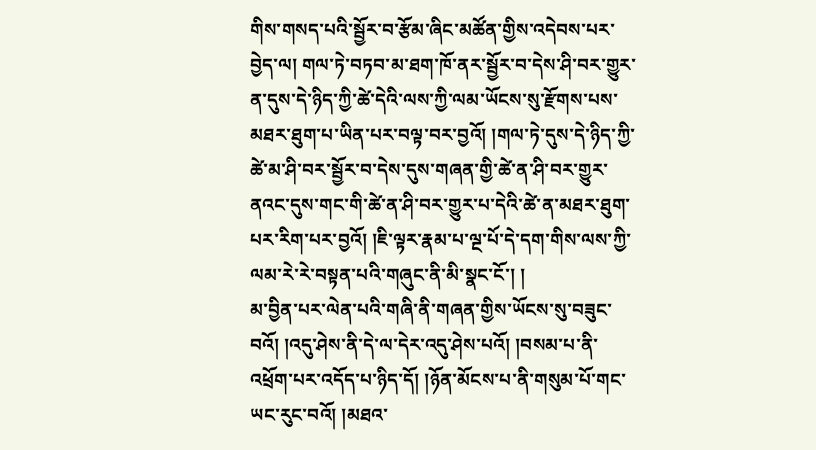གིས་གསད་པའི་སྦྱོར་བ་རྩོམ་ཞིང་མཚོན་གྱིས་འདེབས་པར་བྱེད་ལ། གལ་ཏེ་བཏབ་མ་ཐག་ཁོ་ནར་སྦྱོར་བ་དེས་ཤི་བར་གྱུར་ན་དུས་དེ་ཉིད་ཀྱི་ཚེ་དེའི་ལས་ཀྱི་ལམ་ཡོངས་སུ་རྫོགས་པས་མཐར་ཐུག་པ་ཡིན་པར་བལྟ་བར་བྱའོ། །གལ་ཏེ་དུས་དེ་ཉིད་ཀྱི་ཚེ་མ་ཤི་བར་སྦྱོར་བ་དེས་དུས་གཞན་གྱི་ཚེ་ན་ཤི་བར་གྱུར་ནའང་དུས་གང་གི་ཚེ་ན་ཤི་བར་གྱུར་པ་དེའི་ཚེ་ན་མཐར་ཐུག་པར་རིག་པར་བྱའོ། །ཇི་ལྟར་རྣམ་པ་ལྔ་པོ་དེ་དག་གིས་ལས་ཀྱི་ལམ་རེ་རེ་བསྟན་པའི་གཞུང་ནི་མི་སྣང་ངོ་། །
མ་བྱིན་པར་ལེན་པའི་གཞི་ནི་གཞན་གྱིས་ཡོངས་སུ་བཟུང་བའོ། །འདུ་ཤེས་ནི་དེ་ལ་དེར་འདུ་ཤེས་པའོ། །བསམ་པ་ནི་འཕྲོག་པར་འདོད་པ་ཉིད་དོ། །ཉོན་མོངས་པ་ནི་གསུམ་པོ་གང་ཡང་རུང་བའོ། །མཐའ་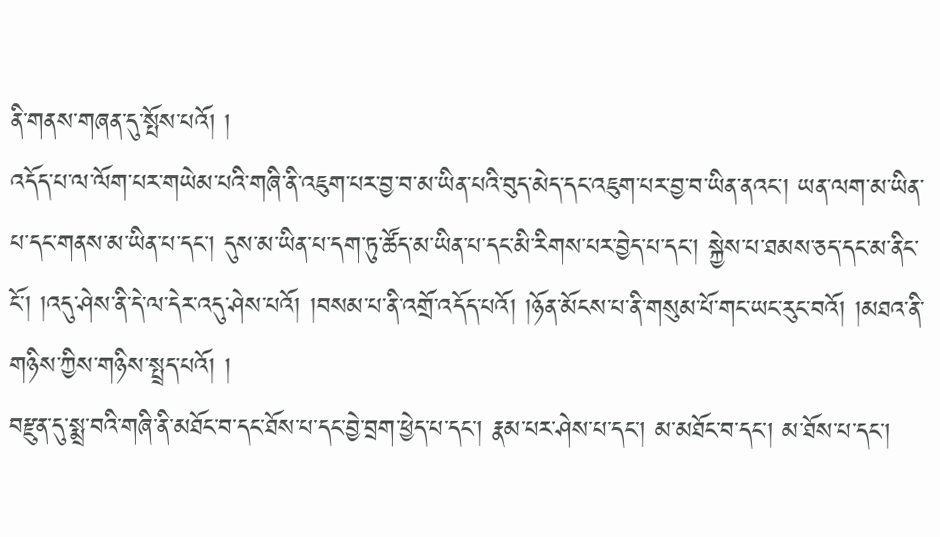ནི་གནས་གཞན་དུ་སྤོས་པའོ། །
འདོད་པ་ལ་ལོག་པར་གཡེམ་པའི་གཞི་ནི་འཇུག་པར་བྱ་བ་མ་ཡིན་པའི་བུད་མེད་དང་འཇུག་པར་བྱ་བ་ཡིན་ནའང་། ཡན་ལག་མ་ཡིན་པ་དང་གནས་མ་ཡིན་པ་དང་། དུས་མ་ཡིན་པ་དག་ཏུ་ཚོད་མ་ཡིན་པ་དང་མི་རིགས་པར་བྱེད་པ་དང་། སྐྱེས་པ་ཐམས་ཅད་དང་མ་ནིང་ངོ་། །འདུ་ཤེས་ནི་དེ་ལ་དེར་འདུ་ཤེས་པའོ། །བསམ་པ་ནི་འགྲོ་འདོད་པའོ། །ཉོན་མོངས་པ་ནི་གསུམ་པོ་གང་ཡང་རུང་བའོ། །མཐའ་ནི་གཉིས་ཀྱིས་གཉིས་སྤྲད་པའོ། །
བརྫུན་དུ་སྨྲ་བའི་གཞི་ནི་མཐོང་བ་དང་ཐོས་པ་དང་བྱེ་བྲག་ཕྱེད་པ་དང་། རྣམ་པར་ཤེས་པ་དང་། མ་མཐོང་བ་དང་། མ་ཐོས་པ་དང་།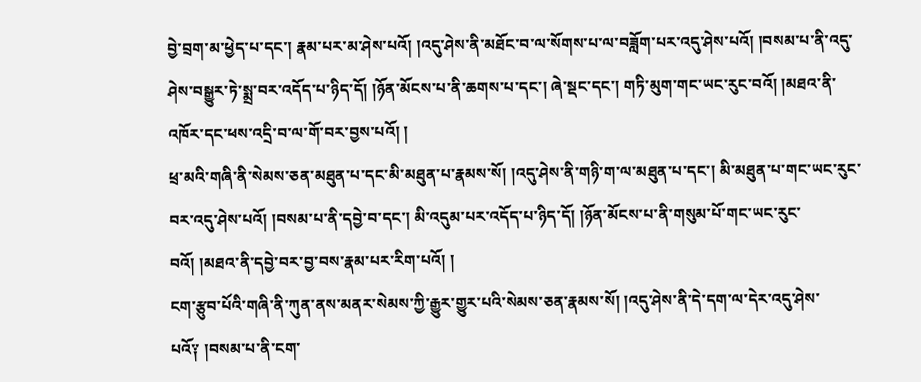བྱེ་བྲག་མ་ཕྱེད་པ་དང་། རྣམ་པར་མ་ཤེས་པའོ། །འདུ་ཤེས་ནི་མཐོང་བ་ལ་སོགས་པ་ལ་བཟློག་པར་འདུ་ཤེས་པའོ། །བསམ་པ་ནི་འདུ་ཤེས་བསྒྱུར་ཏེ་སྨྲ་བར་འདོད་པ་ཉིད་དོ། །ཉོན་མོངས་པ་ནི་ཆགས་པ་དང་། ཞེ་སྡང་དང་། གཏི་མུག་གང་ཡང་རུང་བའོ། །མཐའ་ནི་འཁོར་དང་ཕས་འདྲི་བ་ལ་གོ་བར་བྱས་པའོ། །
ཕྲ་མའི་གཞི་ནི་སེམས་ཅན་མཐུན་པ་དང་མི་མཐུན་པ་རྣམས་སོ། །འདུ་ཤེས་ནི་གཉི་ག་ལ་མཐུན་པ་དང་། མི་མཐུན་པ་གང་ཡང་རུང་བར་འདུ་ཤེས་པའོ། །བསམ་པ་ནི་དབྱེ་བ་དང་། མི་འདུམ་པར་འདོད་པ་ཉིད་དོ། །ཉོན་མོངས་པ་ནི་གསུམ་པོ་གང་ཡང་རུང་བའོ། །མཐའ་ནི་དབྱེ་བར་བྱ་བས་རྣམ་པར་རིག་པའོ། །
ངག་རྩུབ་པོའི་གཞི་ནི་ཀུན་ནས་མནར་སེམས་ཀྱི་རྒྱུར་གྱུར་པའི་སེམས་ཅན་རྣམས་སོ། །འདུ་ཤེས་ནི་དེ་དག་ལ་དེར་འདུ་ཤེས་པའོ༑ །བསམ་པ་ནི་ངག་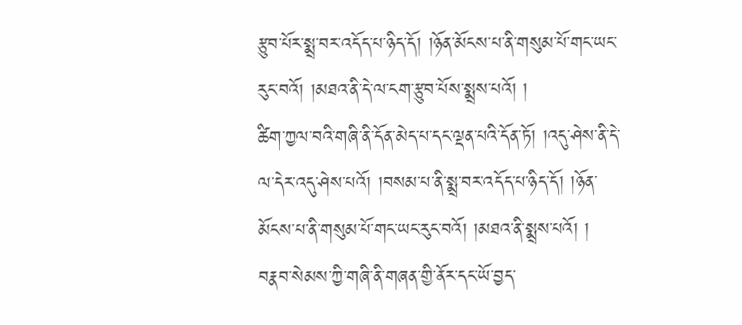རྩུབ་པོར་སྨྲ་བར་འདོད་པ་ཉིད་དོ། །ཉོན་མོངས་པ་ནི་གསུམ་པོ་གང་ཡང་རུང་བའོ། །མཐའ་ནི་དེ་ལ་ངག་རྩུབ་པོས་སྨྲས་པའོ། །
ཚིག་ཀྱལ་བའི་གཞི་ནི་དོན་མེད་པ་དང་ལྡན་པའི་དོན་ཏོ། །འདུ་ཤེས་ནི་དེ་ལ་དེར་འདུ་ཤེས་པའོ། །བསམ་པ་ནི་སྨྲ་བར་འདོད་པ་ཉིད་དོ། །ཉོན་མོངས་པ་ནི་གསུམ་པོ་གང་ཡང་རུང་བའོ། །མཐའ་ནི་སྨྲས་པའོ། །
བརྣབ་སེམས་ཀྱི་གཞི་ནི་གཞན་གྱི་ནོར་དང་ཡོ་བྱད་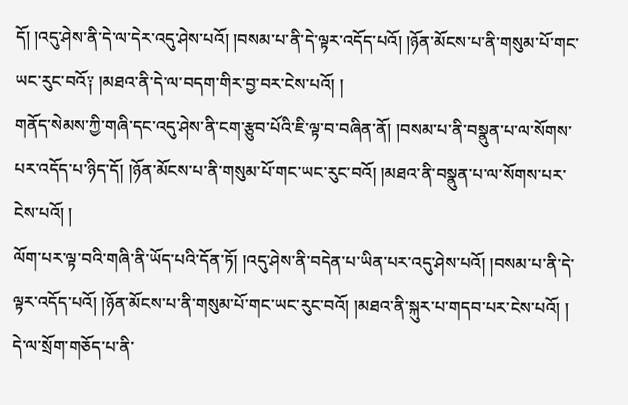དོ། །འདུ་ཤེས་ནི་དེ་ལ་དེར་འདུ་ཤེས་པའོ། །བསམ་པ་ནི་དེ་ལྟར་འདོད་པའོ། །ཉོན་མོངས་པ་ནི་གསུམ་པོ་གང་ཡང་རུང་བའོ༑ །མཐའ་ནི་དེ་ལ་བདག་གིར་བྱ་བར་ངེས་པའོ། །
གནོད་སེམས་ཀྱི་གཞི་དང་འདུ་ཤེས་ནི་ངག་རྩུབ་པོའི་ཇི་ལྟ་བ་བཞིན་ནོ། །བསམ་པ་ནི་བསྣུན་པ་ལ་སོགས་པར་འདོད་པ་ཉིད་དོ། །ཉོན་མོངས་པ་ནི་གསུམ་པོ་གང་ཡང་རུང་བའོ། །མཐའ་ནི་བསྣུན་པ་ལ་སོགས་པར་ངེས་པའོ། །
ལོག་པར་ལྟ་བའི་གཞི་ནི་ཡོད་པའི་དོན་ཏོ། །འདུ་ཤེས་ནི་བདེན་པ་ཡིན་པར་འདུ་ཤེས་པའོ། །བསམ་པ་ནི་དེ་ལྟར་འདོད་པའོ། །ཉོན་མོངས་པ་ནི་གསུམ་པོ་གང་ཡང་རུང་བའོ། །མཐའ་ནི་སྐུར་པ་གདབ་པར་ངེས་པའོ། །
དེ་ལ་སྲོག་གཅོད་པ་ནི་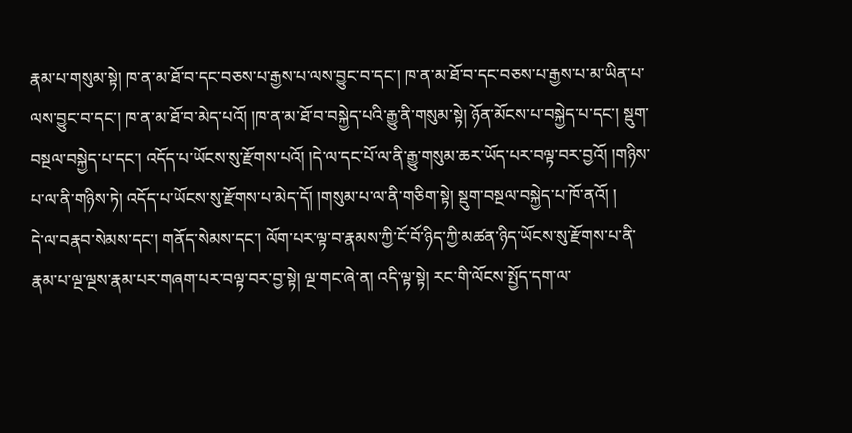རྣམ་པ་གསུམ་སྟེ། ཁ་ན་མ་ཐོ་བ་དང་བཅས་པ་རྒྱས་པ་ལས་བྱུང་བ་དང་། ཁ་ན་མ་ཐོ་བ་དང་བཅས་པ་རྒྱས་པ་མ་ཡིན་པ་ལས་བྱུང་བ་དང་། ཁ་ན་མ་ཐོ་བ་མེད་པའོ། །ཁ་ན་མ་ཐོ་བ་བསྐྱེད་པའི་རྒྱུ་ནི་གསུམ་སྟེ། ཉོན་མོངས་པ་བསྐྱེད་པ་དང་། སྡུག་བསྔལ་བསྐྱེད་པ་དང་། འདོད་པ་ཡོངས་སུ་རྫོགས་པའོ། །དེ་ལ་དང་པོ་ལ་ནི་རྒྱུ་གསུམ་ཆར་ཡོད་པར་བལྟ་བར་བྱའོ། །གཉིས་པ་ལ་ནི་གཉིས་ཏེ། འདོད་པ་ཡོངས་སུ་རྫོགས་པ་མེད་དོ། །གསུམ་པ་ལ་ནི་གཅིག་སྟེ། སྡུག་བསྔལ་བསྐྱེད་པ་ཁོ་ནའོ། །
དེ་ལ་བརྣབ་སེམས་དང་། གནོད་སེམས་དང་། ལོག་པར་ལྟ་བ་རྣམས་ཀྱི་ངོ་བོ་ཉིད་ཀྱི་མཚན་ཉིད་ཡོངས་སུ་རྫོགས་པ་ནི་རྣམ་པ་ལྔ་ལྔས་རྣམ་པར་གཞག་པར་བལྟ་བར་བྱ་སྟེ། ལྔ་གང་ཞེ་ན། འདི་ལྟ་སྟེ། རང་གི་ལོངས་སྤྱོད་དག་ལ་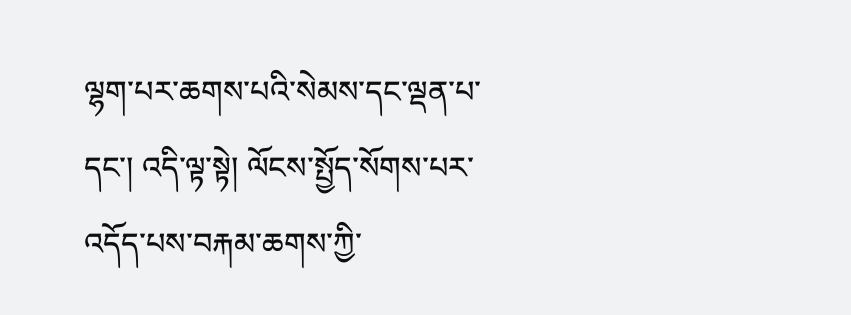ལྷག་པར་ཆགས་པའི་སེམས་དང་ལྡན་པ་དང་། འདི་ལྟ་སྟེ། ལོངས་སྤྱོད་སོགས་པར་འདོད་པས་བརྐམ་ཆགས་ཀྱི་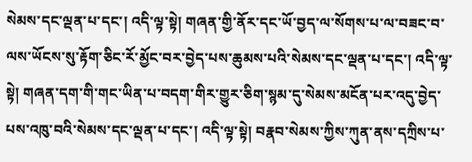སེམས་དང་ལྡན་པ་དང་། འདི་ལྟ་སྟེ། གཞན་གྱི་ནོར་དང་ཡོ་བྱད་ལ་སོགས་པ་ལ་བཟང་བ་ལས་ཡོངས་སུ་རྟོག་ཅིང་རོ་མྱོང་བར་བྱེད་པས་ཆུམས་པའི་སེམས་དང་ལྡན་པ་དང་། འདི་ལྟ་སྟེ། གཞན་དག་གི་གང་ཡིན་པ་བདག་གིར་གྱུར་ཅིག་སྙམ་དུ་སེམས་མངོན་པར་འདུ་བྱེད་པས་འཁུ་བའི་སེམས་དང་ལྡན་པ་དང་། འདི་ལྟ་སྟེ། བརྣབ་སེམས་ཀྱིས་ཀུན་ནས་དཀྲིས་པ་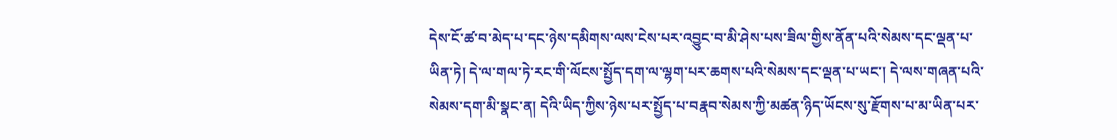དེས་ངོ་ཚ་བ་མེད་པ་དང་ཉེས་དམིགས་ལས་ངེས་པར་འབྱུང་བ་མི་ཤེས་པས་ཟིལ་གྱིས་ནོན་པའི་སེམས་དང་ལྡན་པ་ཡིན་ཏེ། དེ་ལ་གལ་ཏེ་རང་གི་ལོངས་སྤྱོད་དག་ལ་ལྷག་པར་ཆགས་པའི་སེམས་དང་ལྡན་པ་ཡང་། དེ་ལས་གཞན་པའི་སེམས་དག་མི་སྣང་ན། དེའི་ཡིད་ཀྱིས་ཉེས་པར་སྤྱོད་པ་བརྣབ་སེམས་ཀྱི་མཚན་ཉིད་ཡོངས་སུ་རྫོགས་པ་མ་ཡིན་པར་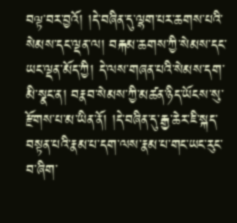བལྟ་བར་བྱའོ། །དེ་བཞིན་དུ་ལྷག་པར་ཆགས་པའི་སེམས་དང་ལྡན་ལ། བརྐམ་ཆགས་ཀྱི་སེམས་དང་ཡང་ལྡན་མོད་ཀྱི། དེ་ལས་གཞན་པའི་སེམས་དག་མི་སྣང་ན། བརྣབ་སེམས་ཀྱི་མཚན་ཉིད་ཡོངས་སུ་རྫོགས་པ་མ་ཡིན་ནོ། །དེ་བཞིན་དུ་རྒྱ་ཆེར་ཇི་སྐད་བསྟན་པའི་རྣམ་པ་དག་ལས་རྣམ་པ་གང་ཡང་རུང་བ་ཞིག་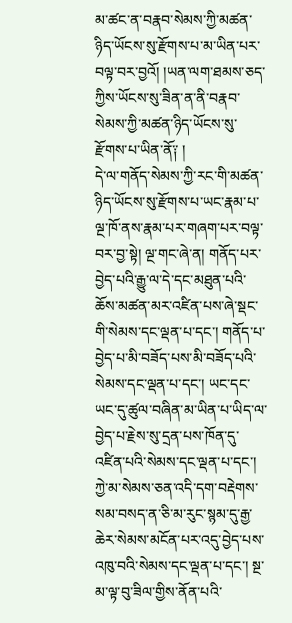མ་ཚང་ན་བརྣབ་སེམས་ཀྱི་མཚན་ཉིད་ཡོངས་སུ་རྫོགས་པ་མ་ཡིན་པར་བལྟ་བར་བྱའོ། །ཡན་ལག་ཐམས་ཅད་ཀྱིས་ཡོངས་སུ་ཟིན་ན་ནི་བརྣབ་སེམས་ཀྱི་མཚན་ཉིད་ཡོངས་སུ་རྫོགས་པ་ཡིན་ནོ༑ །
དེ་ལ་གནོད་སེམས་ཀྱི་རང་གི་མཚན་ཉིད་ཡོངས་སུ་རྫོགས་པ་ཡང་རྣམ་པ་ལྔ་ཁོ་ནས་རྣམ་པར་གཞག་པར་བལྟ་བར་བྱ་སྟེ། ལྔ་གང་ཞེ་ན། གནོད་པར་བྱེད་པའི་རྒྱུ་ལ་དེ་དང་མཐུན་པའི་ཆོས་མཚན་མར་འཛིན་པས་ཞེ་སྡང་གི་སེམས་དང་ལྡན་པ་དང་། གནོད་པ་བྱེད་པ་མི་བཟོད་པས་མི་བཟོད་པའི་སེམས་དང་ལྡན་པ་དང་། ཡང་དང་ཡང་དུ་ཚུལ་བཞིན་མ་ཡིན་པ་ཡིད་ལ་བྱེད་པ་རྗེས་སུ་དྲན་པས་ཁོན་དུ་འཛིན་པའི་སེམས་དང་ལྡན་པ་དང་། ཀྱེ་མ་སེམས་ཅན་འདི་དག་བརྡེགས་སམ་བསད་ན་ཅི་མ་རུང་སྙམ་དུ་རྒྱ་ཆེར་སེམས་མངོན་པར་འདུ་བྱེད་པས་འཁུ་བའི་སེམས་དང་ལྡན་པ་དང་། སྔ་མ་ལྟ་བུ་ཟིལ་གྱིས་ནོན་པའི་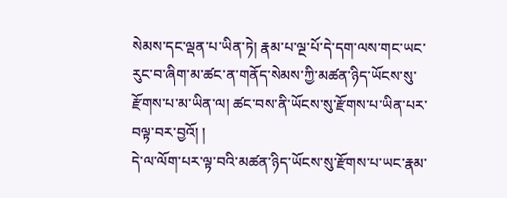སེམས་དང་ལྡན་པ་ཡིན་ཏེ། རྣམ་པ་ལྔ་པོ་དེ་དག་ལས་གང་ཡང་རུང་བ་ཞིག་མ་ཚང་ན་གནོད་སེམས་ཀྱི་མཚན་ཉིད་ཡོངས་སུ་རྫོགས་པ་མ་ཡིན་ལ། ཚང་བས་ནི་ཡོངས་སུ་རྫོགས་པ་ཡིན་པར་བལྟ་བར་བྱའོ། །
དེ་ལ་ལོག་པར་ལྟ་བའི་མཚན་ཉིད་ཡོངས་སུ་རྫོགས་པ་ཡང་རྣམ་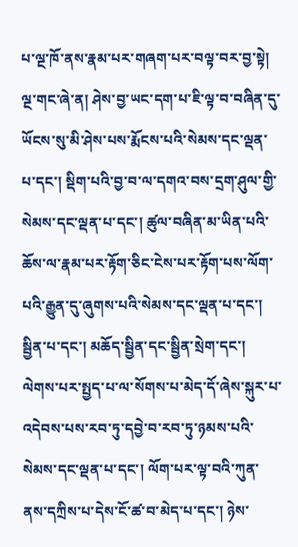པ་ལྔ་ཁོ་ནས་རྣམ་པར་གཞག་པར་བལྟ་བར་བྱ་སྟེ། ལྔ་གང་ཞེ་ན། ཤེས་བྱ་ཡང་དག་པ་ཇི་ལྟ་བ་བཞིན་དུ་ཡོངས་སུ་མི་ཤེས་པས་རྨོངས་པའི་སེམས་དང་ལྡན་པ་དང་། སྡིག་པའི་བྱ་བ་ལ་དགའ་བས་དྲག་ཤུལ་གྱི་སེམས་དང་ལྡན་པ་དང་། ཚུལ་བཞིན་མ་ཡིན་པའི་ཆོས་ལ་རྣམ་པར་རྟོག་ཅིང་ངེས་པར་རྟོག་པས་ལོག་པའི་རྒྱུན་དུ་ཞུགས་པའི་སེམས་དང་ལྡན་པ་དང་། སྦྱིན་པ་དང་། མཆོད་སྦྱིན་དང་སྦྱིན་སྲེག་དང་། ལེགས་པར་སྤྱད་པ་ལ་སོགས་པ་མེད་དོ་ཞེས་སྐུར་པ་འདེབས་པས་རབ་ཏུ་དབྱེ་བ་རབ་ཏུ་ཉམས་པའི་སེམས་དང་ལྡན་པ་དང་། ལོག་པར་ལྟ་བའི་ཀུན་ནས་དཀྲིས་པ་དེས་ངོ་ཚ་བ་མེད་པ་དང་། ཉེས་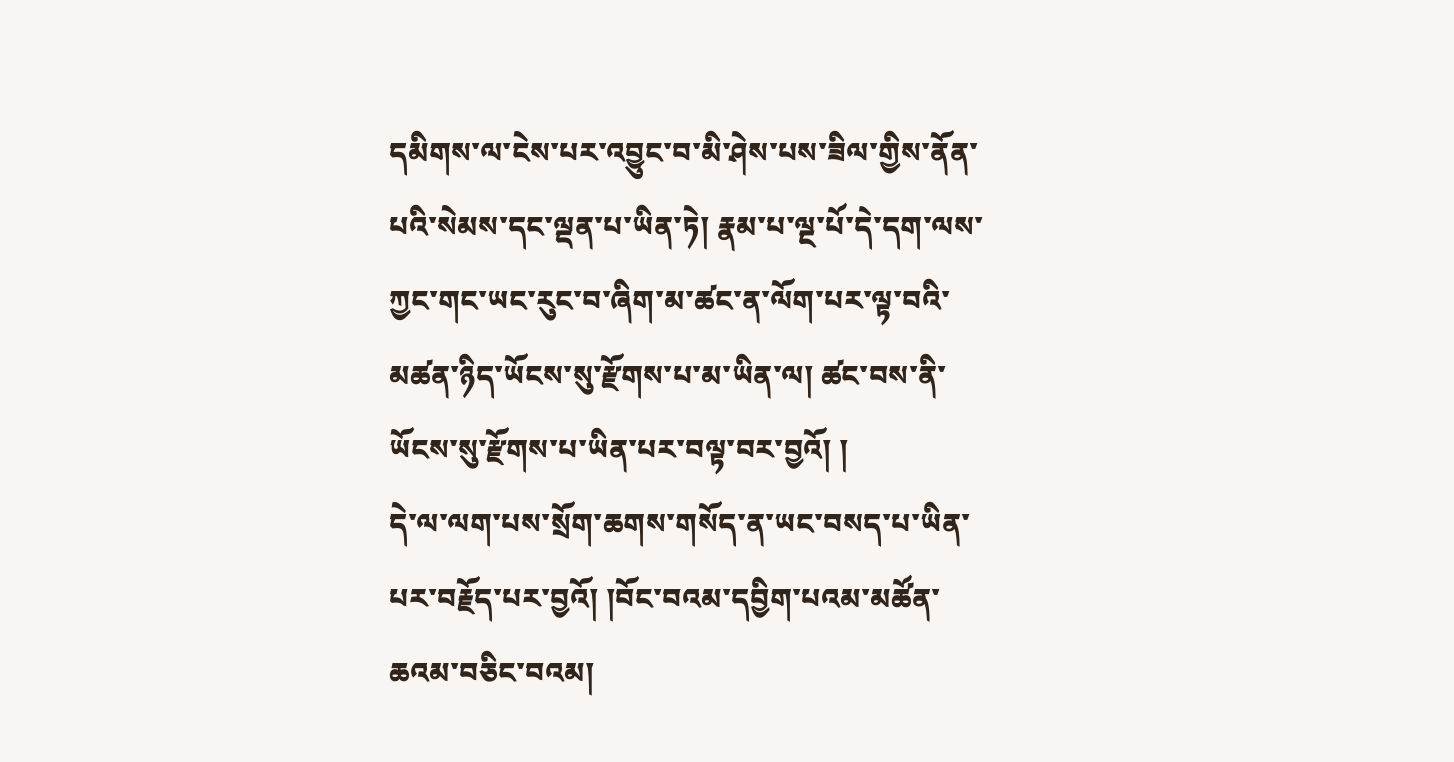དམིགས་ལ་ངེས་པར་འབྱུང་བ་མི་ཤེས་པས་ཟིལ་གྱིས་ནོན་པའི་སེམས་དང་ལྡན་པ་ཡིན་ཏེ། རྣམ་པ་ལྔ་པོ་དེ་དག་ལས་ཀྱང་གང་ཡང་རུང་བ་ཞིག་མ་ཚང་ན་ལོག་པར་ལྟ་བའི་མཚན་ཉིད་ཡོངས་སུ་རྫོགས་པ་མ་ཡིན་ལ། ཚང་བས་ནི་ཡོངས་སུ་རྫོགས་པ་ཡིན་པར་བལྟ་བར་བྱའོ། །
དེ་ལ་ལག་པས་སྲོག་ཆགས་གསོད་ན་ཡང་བསད་པ་ཡིན་པར་བརྗོད་པར་བྱའོ། །བོང་བའམ་དབྱིག་པའམ་མཚོན་ཆའམ་བཅིང་བའམ།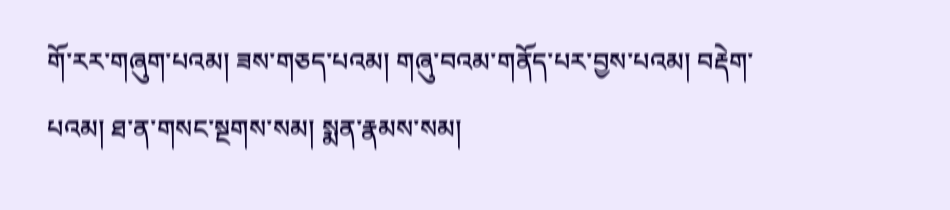གོ་རར་གཞུག་པའམ། ཟས་གཅད་པའམ། གཞུ་བའམ་གནོད་པར་བྱས་པའམ། བརྡེག་པའམ། ཐ་ན་གསང་སྔགས་སམ། སྨན་རྣམས་སམ།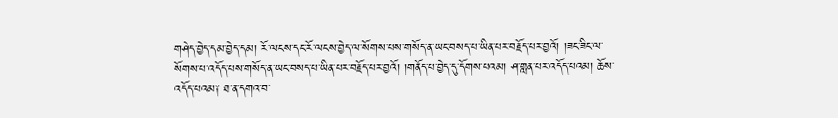གཤེད་བྱེད་དམ་བྱེད་དམ། རོ་ལངས་དང་རོ་ལངས་བྱེད་ལ་སོགས་པས་གསོད་ན་ཡང་བསད་པ་ཡིན་པར་བརྗོད་པར་བྱའོ། །ཟང་ཟིང་ལ་སོགས་པ་འདོད་པས་གསོད་ན་ཡང་བསད་པ་ཡིན་པར་བརྗོད་པར་བྱའོ། །གནོད་པ་བྱེད་དུ་དོགས་པའམ། ཤ་གླན་པར་འདོད་པའམ། ཆོས་འདོད་པའམ༑ ཐ་ན་དགའ་བ་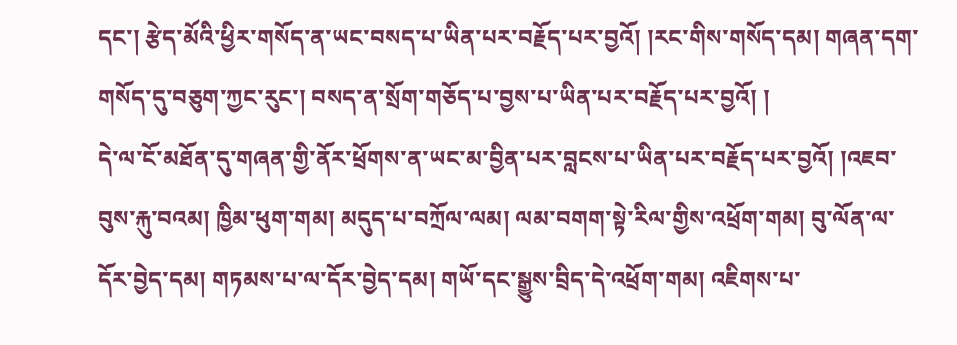དང་། རྩེད་མོའི་ཕྱིར་གསོད་ན་ཡང་བསད་པ་ཡིན་པར་བརྗོད་པར་བྱའོ། །རང་གིས་གསོད་དམ། གཞན་དག་གསོད་དུ་བཅུག་ཀྱང་རུང་། བསད་ན་སྲོག་གཅོད་པ་བྱས་པ་ཡིན་པར་བརྗོད་པར་བྱའོ། །
དེ་ལ་ངོ་མཐོན་དུ་གཞན་གྱི་ནོར་ཕྲོགས་ན་ཡང་མ་བྱིན་པར་བླངས་པ་ཡིན་པར་བརྗོད་པར་བྱའོ། །འཇབ་བུས་རྐུ་བའམ། ཁྱིམ་ཕུག་གམ། མདུད་པ་བཀྲོལ་ལམ། ལམ་བགག་སྟེ་རིལ་གྱིས་འཕྲོག་གམ། བུ་ལོན་ལ་དོར་བྱེད་དམ། གཏམས་པ་ལ་དོར་བྱེད་དམ། གཡོ་དང་སྒྱུས་བྲིད་དེ་འཕྲོག་གམ། འཇིགས་པ་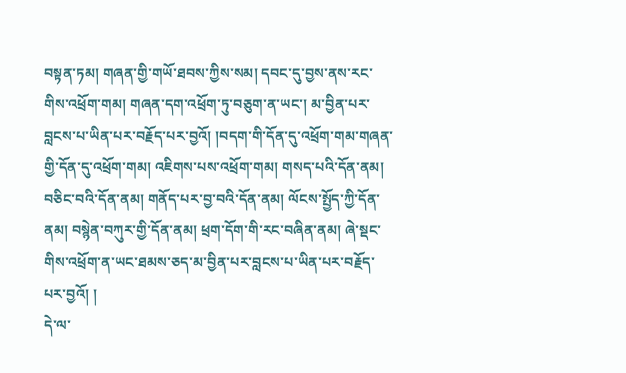བསྟན་ཏམ། གཞན་གྱི་གཡོ་ཐབས་ཀྱིས་སམ། དབང་དུ་བྱས་ནས་རང་གིས་འཕྲོག་གམ། གཞན་དག་འཕྲོག་ཏུ་བཅུག་ན་ཡང་། མ་བྱིན་པར་བླངས་པ་ཡིན་པར་བརྗོད་པར་བྱའོ། །བདག་གི་དོན་དུ་འཕྲོག་གམ་གཞན་གྱི་དོན་དུ་འཕྲོག་གམ། འཇིགས་པས་འཕྲོག་གམ། གསད་པའི་དོན་ནམ། བཅིང་བའི་དོན་ནམ། གནོད་པར་བྱ་བའི་དོན་ནམ། ལོངས་སྤྱོད་ཀྱི་དོན་ནམ། བསྙེན་བཀུར་གྱི་དོན་ནམ། ཕྲག་དོག་གི་རང་བཞིན་ནམ། ཞེ་སྡང་གིས་འཕྲོག་ན་ཡང་ཐམས་ཅད་མ་བྱིན་པར་བླངས་པ་ཡིན་པར་བརྗོད་པར་བྱའོ། །
དེ་ལ་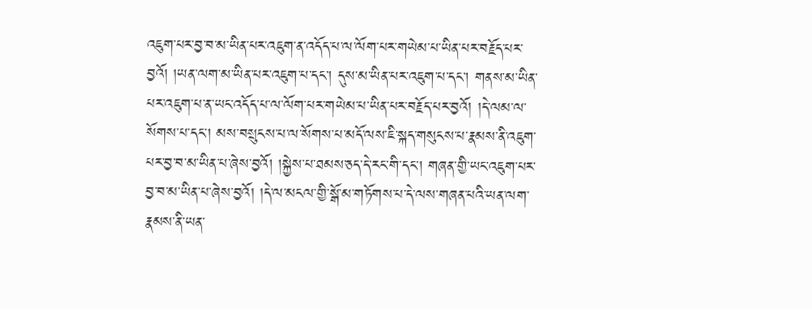འཇུག་པར་བྱ་བ་མ་ཡིན་པར་འཇུག་ན་འདོད་པ་ལ་ལོག་པར་གཡེམ་པ་ཡིན་པར་བརྗོད་པར་བྱའོ། །ཡན་ལག་མ་ཡིན་པར་འཇུག་པ་དང་། དུས་མ་ཡིན་པར་འཇུག་པ་དང་། གནས་མ་ཡིན་པར་འཇུག་པ་ན་ཡང་འདོད་པ་ལ་ལོག་པར་གཡེམ་པ་ཡིན་པར་བརྗོད་པར་བྱའོ། །དེ་ལམ་ལ་སོགས་པ་དང་། མས་བསྲུངས་པ་ལ་སོགས་པ་མདོ་ལས་ཇི་སྐད་གསུངས་པ་རྣམས་ནི་འཇུག་པར་བྱ་བ་མ་ཡིན་པ་ཞེས་བྱའོ། །སྐྱེས་པ་ཐམས་ཅད་དེ་རང་གི་དང་། གཞན་གྱི་ཡང་འཇུག་པར་བྱ་བ་མ་ཡིན་པ་ཞེས་བྱའོ། །དེ་ལ་མངལ་གྱི་སྒོ་མ་གཏོགས་པ་དེ་ལས་གཞན་པའི་ཡན་ལག་རྣམས་ནི་ཡན་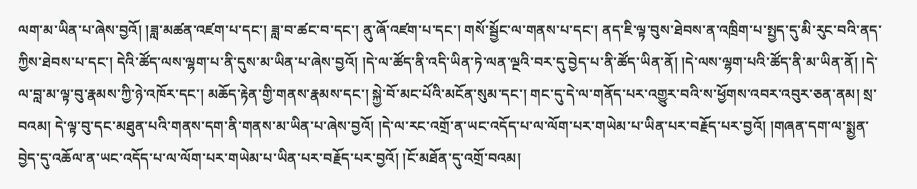ལག་མ་ཡིན་པ་ཞེས་བྱའོ། །ཟླ་མཚན་འཛག་པ་དང་། ཟླ་བ་ཚང་བ་དང་། ནུ་ཞོ་འཛག་པ་དང་། གསོ་སྦྱོང་ལ་གནས་པ་དང་། ནད་ཇི་ལྟ་བུས་ཐེབས་ན་འཁྲིག་པ་སྤྱད་དུ་མི་རུང་བའི་ནད་ཀྱིས་ཐེབས་པ་དང་། དེའི་ཚོད་ལས་ལྷག་པ་ནི་དུས་མ་ཡིན་པ་ཞེས་བྱའོ། །དེ་ལ་ཚོད་ནི་འདི་ཡིན་ཏེ་ལན་ལྔའི་བར་དུ་བྱེད་པ་ནི་ཚོད་ཡིན་ནོ། །དེ་ལས་ལྷག་པའི་ཚོད་ནི་མ་ཡིན་ནོ། །དེ་ལ་བླ་མ་ལྟ་བུ་རྣམས་ཀྱི་ཉེ་འཁོར་དང་། མཆོད་རྟེན་གྱི་གནས་རྣམས་དང་། སྐྱེ་བོ་མང་པོའི་མངོན་སུམ་དང་། གང་དུ་དེ་ལ་གནོད་པར་འགྱུར་བའི་ས་ཕྱོགས་འབར་འབུར་ཅན་ནམ། སྲ་བའམ། དེ་ལྟ་བུ་དང་མཐུན་པའི་གནས་དག་ནི་གནས་མ་ཡིན་པ་ཞེས་བྱའོ། །དེ་ལ་རང་འགྲོ་ན་ཡང་འདོད་པ་ལ་ལོག་པར་གཡེམ་པ་ཡིན་པར་བརྗོད་པར་བྱའོ། །གཞན་དག་ལ་སྨྱན་བྱེད་དུ་འཆོལ་ན་ཡང་འདོད་པ་ལ་ལོག་པར་གཡེམ་པ་ཡིན་པར་བརྗོད་པར་བྱའོ། །ངོ་མཐོན་དུ་འགྲོ་བའམ།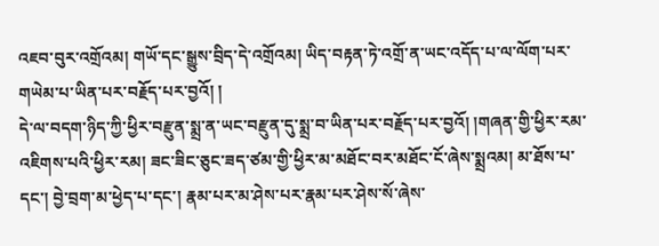འཇབ་བུར་འགྲོའམ། གཡོ་དང་སྒྱུས་བྲིད་དེ་འགྲོའམ། ཡིད་བརྟན་ཏེ་འགྲོ་ན་ཡང་འདོད་པ་ལ་ལོག་པར་གཡེམ་པ་ཡིན་པར་བརྗོད་པར་བྱའོ། །
དེ་ལ་བདག་ཉིད་ཀྱི་ཕྱིར་བརྫུན་སྨྲ་ན་ཡང་བརྫུན་དུ་སྨྲ་བ་ཡིན་པར་བརྗོད་པར་བྱའོ། །གཞན་གྱི་ཕྱིར་རམ་འཇིགས་པའི་ཕྱིར་རམ། ཟང་ཟིང་ཅུང་ཟད་ཙམ་གྱི་ཕྱིར་མ་མཐོང་བར་མཐོང་ངོ་ཞེས་སྨྲའམ། མ་ཐོས་པ་དང་། བྱེ་བྲག་མ་ཕྱེད་པ་དང་། རྣམ་པར་མ་ཤེས་པར་རྣམ་པར་ཤེས་སོ་ཞེས་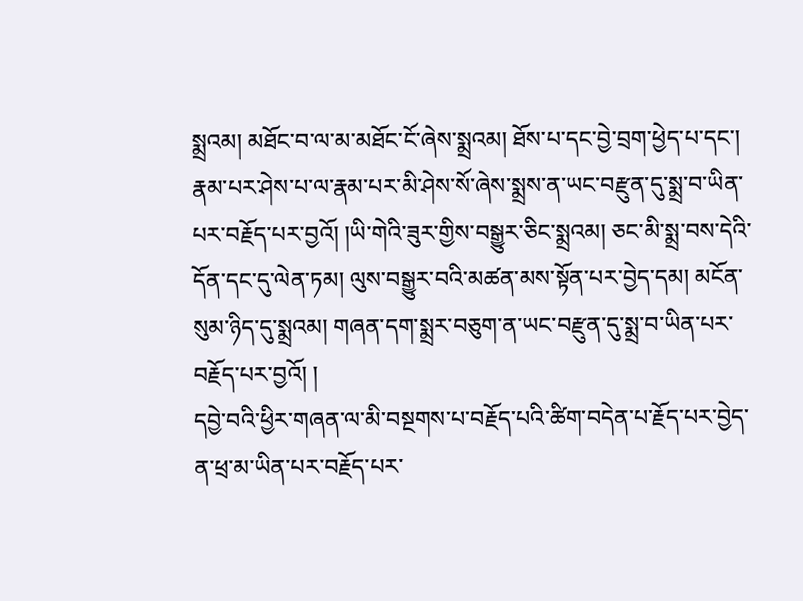སྨྲའམ། མཐོང་བ་ལ་མ་མཐོང་ངོ་ཞེས་སྨྲའམ། ཐོས་པ་དང་བྱེ་བྲག་ཕྱེད་པ་དང་། རྣམ་པར་ཤེས་པ་ལ་རྣམ་པར་མི་ཤེས་སོ་ཞེས་སྨྲས་ན་ཡང་བརྫུན་དུ་སྨྲ་བ་ཡིན་པར་བརྗོད་པར་བྱའོ། །ཡི་གེའི་ཟུར་གྱིས་བསྒྱུར་ཅིང་སྨྲའམ། ཅང་མི་སྨྲ་བས་དེའི་དོན་དང་དུ་ལེན་ཏམ། ལུས་བསྒྱུར་བའི་མཚན་མས་སྟོན་པར་བྱེད་དམ། མངོན་སུམ་ཉིད་དུ་སྨྲའམ། གཞན་དག་སྨྲར་བཅུག་ན་ཡང་བརྫུན་དུ་སྨྲ་བ་ཡིན་པར་བརྗོད་པར་བྱའོ། །
དབྱེ་བའི་ཕྱིར་གཞན་ལ་མི་བསྔགས་པ་བརྗོད་པའི་ཚིག་བདེན་པ་རྗོད་པར་བྱེད་ན་ཕྲ་མ་ཡིན་པར་བརྗོད་པར་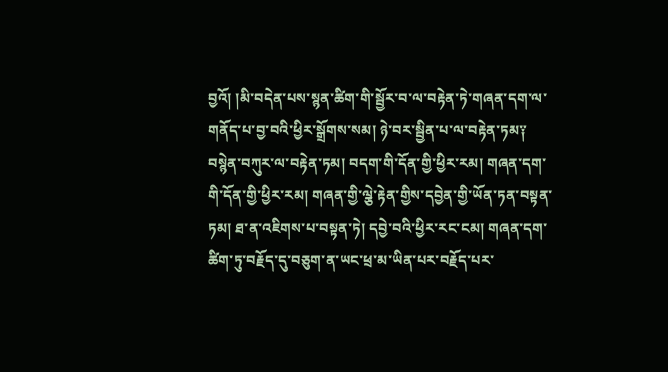བྱའོ། །མི་བདེན་པས་སྙན་ཚིག་གི་སྦྱོར་བ་ལ་བརྟེན་ཏེ་གཞན་དག་ལ་གནོད་པ་བྱ་བའི་ཕྱིར་སྒྲོགས་སམ། ཉེ་བར་སྦྱིན་པ་ལ་བརྟེན་ཏམ༑ བསྙེན་བཀུར་ལ་བརྟེན་ཏམ། བདག་གི་དོན་གྱི་ཕྱིར་རམ། གཞན་དག་གི་དོན་གྱི་ཕྱིར་རམ། གཞན་གྱི་ལྕེ་རྟེན་གྱིས་དབྱེན་གྱི་ཡོན་ཏན་བསྟན་ཏམ། ཐ་ན་འཇིགས་པ་བསྟན་ཏེ། དབྱེ་བའི་ཕྱིར་རང་ངམ། གཞན་དག་ཚིག་ཏུ་བརྗོད་དུ་བཅུག་ན་ཡང་ཕྲ་མ་ཡིན་པར་བརྗོད་པར་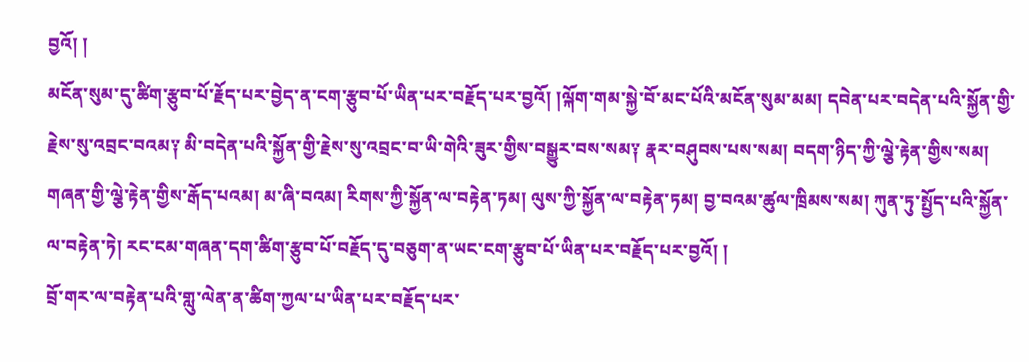བྱའོ། །
མངོན་སུམ་དུ་ཚིག་རྩུབ་པོ་རྗོད་པར་བྱེད་ན་ངག་རྩུབ་པོ་ཡིན་པར་བརྗོད་པར་བྱའོ། །ལྐོག་གམ་སྐྱེ་བོ་མང་པོའི་མངོན་སུམ་མམ། དབེན་པར་བདེན་པའི་སྐྱོན་གྱི་རྗེས་སུ་འབྲང་བའམ༑ མི་བདེན་པའི་སྐྱོན་གྱི་རྗེས་སུ་འབྲང་བ་ཡི་གེའི་ཟུར་གྱིས་བསྒྱུར་བས་སམ༑ རྣར་བཤུབས་པས་སམ། བདག་ཉིད་ཀྱི་ལྕེ་རྟེན་གྱིས་སམ། གཞན་གྱི་ལྕེ་རྟེན་གྱིས་རྒོད་པའམ། མ་ཞི་བའམ། རིགས་ཀྱི་སྐྱོན་ལ་བརྟེན་ཏམ། ལུས་ཀྱི་སྐྱོན་ལ་བརྟེན་ཏམ། བྱ་བའམ་ཚུལ་ཁྲིམས་སམ། ཀུན་ཏུ་སྤྱོད་པའི་སྐྱོན་ལ་བརྟེན་ཏེ། རང་ངམ་གཞན་དག་ཚིག་རྩུབ་པོ་བརྗོད་དུ་བཅུག་ན་ཡང་ངག་རྩུབ་པོ་ཡིན་པར་བརྗོད་པར་བྱའོ། །
བྲོ་གར་ལ་བརྟེན་པའི་གླུ་ལེན་ན་ཚིག་ཀྱལ་པ་ཡིན་པར་བརྗོད་པར་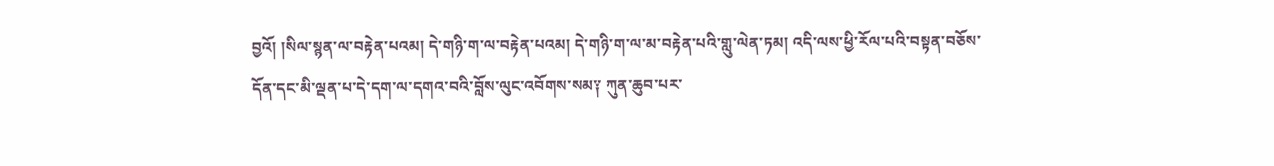བྱའོ། །སིལ་སྙན་ལ་བརྟེན་པའམ། དེ་གཉི་ག་ལ་བརྟེན་པའམ། དེ་གཉི་ག་ལ་མ་བརྟེན་པའི་གླུ་ལེན་ཏམ། འདི་ལས་ཕྱི་རོལ་པའི་བསྟན་བཅོས་དོན་དང་མི་ལྡན་པ་དེ་དག་ལ་དགའ་བའི་བློས་ལུང་འབོགས་སམ༑ ཀུན་ཆུབ་པར་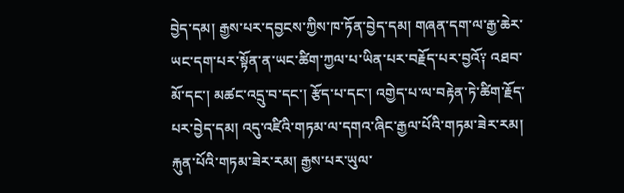བྱེད་དམ། རྒྱས་པར་དབྱངས་ཀྱིས་ཁ་ཏོན་བྱེད་དམ། གཞན་དག་ལ་རྒྱ་ཆེར་ཡང་དག་པར་སྟོན་ན་ཡང་ཚིག་ཀྱལ་པ་ཡིན་པར་བརྗོད་པར་བྱའོ༑ འཐབ་མོ་དང་། མཚང་འདྲུ་བ་དང་། རྩོད་པ་དང་། འགྱེད་པ་ལ་བརྟེན་ཏེ་ཚིག་རྗོད་པར་བྱེད་དམ། འདུ་འཛིའི་གཏམ་ལ་དགའ་ཞིང་རྒྱལ་པོའི་གཏམ་ཟེར་རམ། རྐུན་པོའི་གཏམ་ཟེར་རམ། རྒྱས་པར་ཡུལ་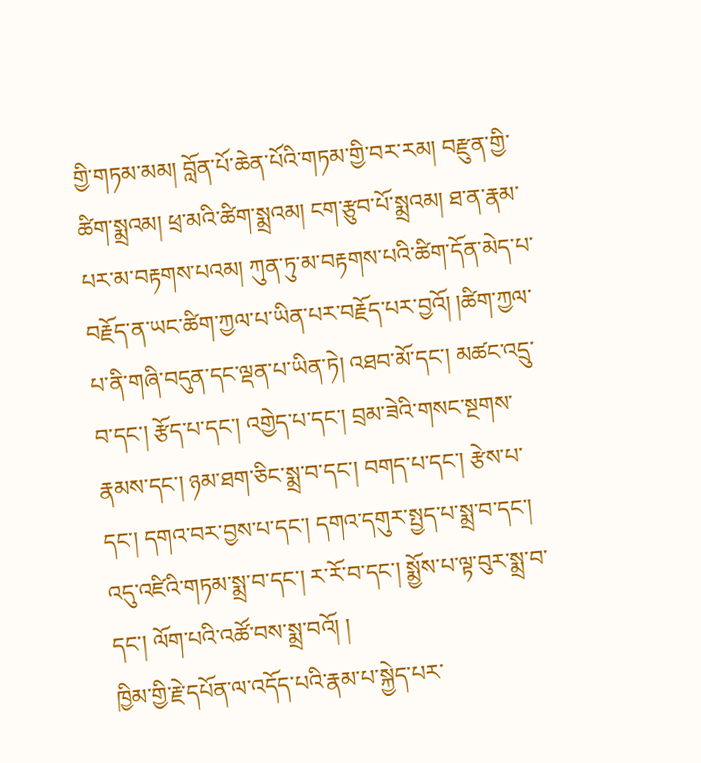གྱི་གཏམ་མམ། བློན་པོ་ཆེན་པོའི་གཏམ་གྱི་བར་རམ། བརྫུན་གྱི་ཚིག་སྨྲའམ། ཕྲ་མའི་ཚིག་སྨྲའམ། ངག་རྩུབ་པོ་སྨྲའམ། ཐ་ན་རྣམ་པར་མ་བརྟགས་པའམ། ཀུན་ཏུ་མ་བརྟགས་པའི་ཚིག་དོན་མེད་པ་བརྗོད་ན་ཡང་ཚིག་ཀྱལ་པ་ཡིན་པར་བརྗོད་པར་བྱའོ། །ཚིག་ཀྱལ་པ་ནི་གཞི་བདུན་དང་ལྡན་པ་ཡིན་ཏེ། འཐབ་མོ་དང་། མཚང་འདྲུ་བ་དང་། རྩོད་པ་དང་། འགྱེད་པ་དང་། བྲམ་ཟེའི་གསང་སྔགས་རྣམས་དང་། ཉམ་ཐག་ཅིང་སྨྲ་བ་དང་། བགད་པ་དང་། རྩེས་པ་དང་། དགའ་བར་བྱས་པ་དང་། དགའ་དགུར་སྤྱད་པ་སྨྲ་བ་དང་། འདུ་འཛིའི་གཏམ་སྨྲ་བ་དང་། ར་རོ་བ་དང་། སྨྱོས་པ་ལྟ་བུར་སྨྲ་བ་དང་། ལོག་པའི་འཚོ་བས་སྨྲ་བའོ། །
ཁྱིམ་གྱི་རྗེ་དཔོན་ལ་འདོད་པའི་རྣམ་པ་སྐྱེད་པར་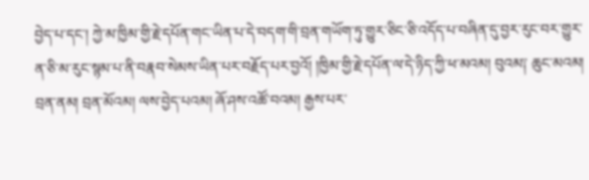བྱེད་པ་དང་། ཀྱེ་མ་ཁྱིམ་གྱི་རྗེ་དཔོན་གང་ཡིན་པ་དེ་བདག་གི་བྲན་གཡོག་ཏུ་གྱུར་ཅིང་ཅི་འདོད་པ་བཞིན་དུ་བྱར་རུང་བར་གྱུར་ན་ཅི་མ་རུང་སྙམ་པ་ནི་བརྣབ་སེམས་ཡིན་པར་བརྗོད་པར་བྱའོ། །ཁྱིམ་གྱི་རྗེ་དཔོན་ལ་དེ་ཉིད་ཀྱི་ཕ་མའམ། བུའམ༑ ཆུང་མའམ། བྲན་ནམ། བྲན་མོའམ། ལས་བྱེད་པའམ། ཞོ་ཤས་འཚོ་བའམ། རྒྱས་པར་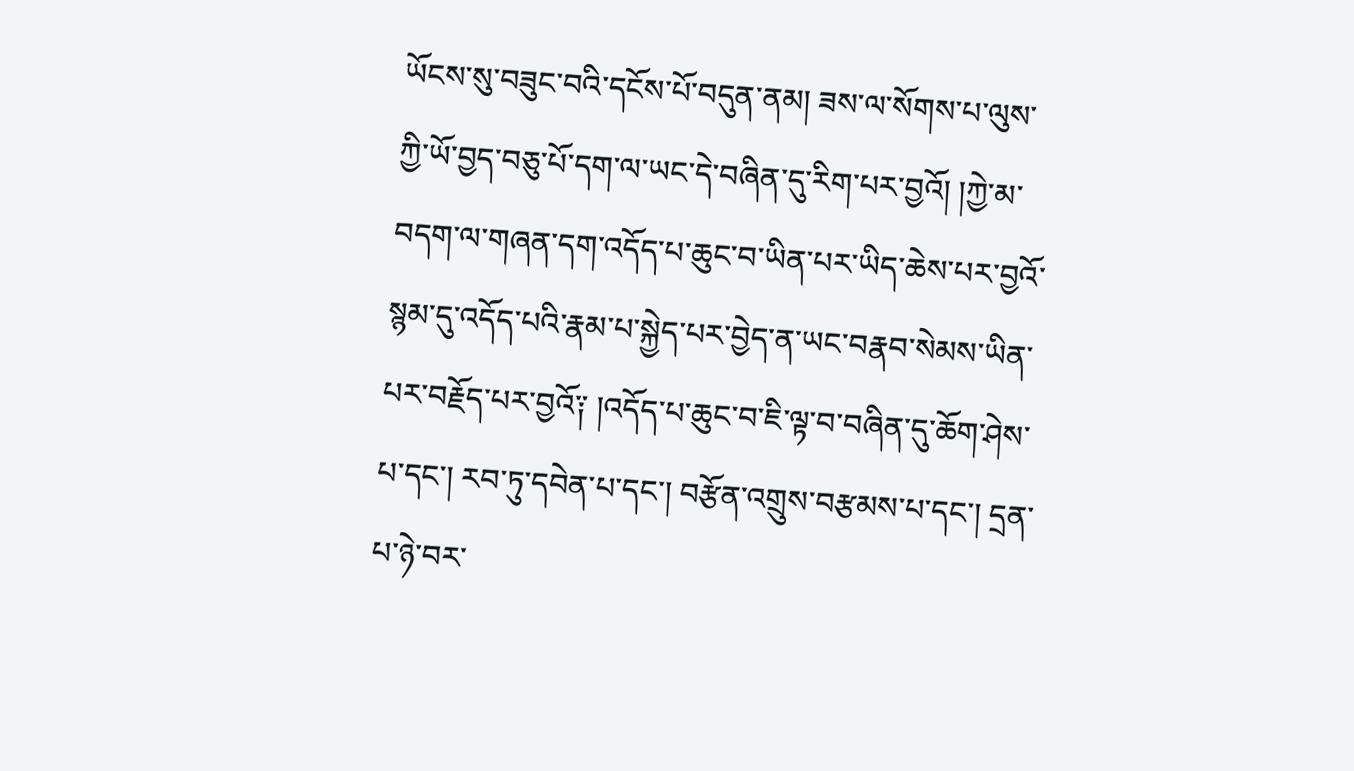ཡོངས་སུ་བཟུང་བའི་དངོས་པོ་བདུན་ནམ། ཟས་ལ་སོགས་པ་ལུས་ཀྱི་ཡོ་བྱད་བཅུ་པོ་དག་ལ་ཡང་དེ་བཞིན་དུ་རིག་པར་བྱའོ། །ཀྱེ་མ་བདག་ལ་གཞན་དག་འདོད་པ་ཆུང་བ་ཡིན་པར་ཡིད་ཆེས་པར་བྱའོ་སྙམ་དུ་འདོད་པའི་རྣམ་པ་སྐྱེད་པར་བྱེད་ན་ཡང་བརྣབ་སེམས་ཡིན་པར་བརྗོད་པར་བྱའོ༑ །འདོད་པ་ཆུང་བ་ཇི་ལྟ་བ་བཞིན་དུ་ཆོག་ཤེས་པ་དང་། རབ་ཏུ་དབེན་པ་དང་། བརྩོན་འགྲུས་བརྩམས་པ་དང་། དྲན་པ་ཉེ་བར་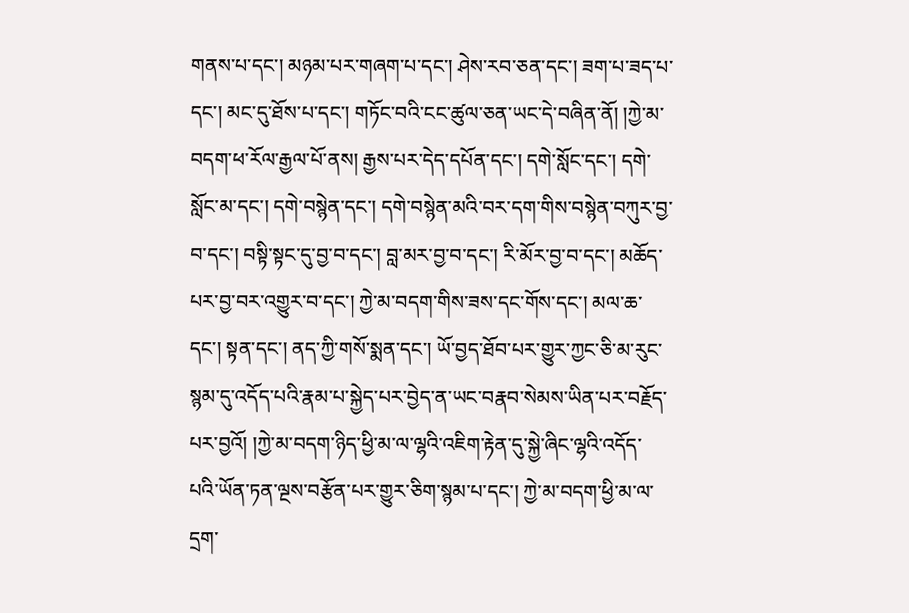གནས་པ་དང་། མཉམ་པར་གཞག་པ་དང་། ཤེས་རབ་ཅན་དང་། ཟག་པ་ཟད་པ་དང་། མང་དུ་ཐོས་པ་དང་། གཏོང་བའི་ངང་ཚུལ་ཅན་ཡང་དེ་བཞིན་ནོ། །ཀྱེ་མ་བདག་ཕ་རོལ་རྒྱལ་པོ་ནས། རྒྱས་པར་དེད་དཔོན་དང་། དགེ་སློང་དང་། དགེ་སློང་མ་དང་། དགེ་བསྙེན་དང་། དགེ་བསྙེན་མའི་བར་དག་གིས་བསྙེན་བཀུར་བྱ་བ་དང་། བསྟི་སྟང་དུ་བྱ་བ་དང་། བླ་མར་བྱ་བ་དང་། རི་མོར་བྱ་བ་དང་། མཆོད་པར་བྱ་བར་འགྱུར་བ་དང་། ཀྱེ་མ་བདག་གིས་ཟས་དང་གོས་དང་། མལ་ཆ་དང་། སྟན་དང་། ནད་ཀྱི་གསོ་སྨན་དང་། ཡོ་བྱད་ཐོབ་པར་གྱུར་ཀྱང་ཅི་མ་རུང་སྙམ་དུ་འདོད་པའི་རྣམ་པ་སྐྱེད་པར་བྱེད་ན་ཡང་བརྣབ་སེམས་ཡིན་པར་བརྗོད་པར་བྱའོ། །ཀྱེ་མ་བདག་ཉིད་ཕྱི་མ་ལ་ལྷའི་འཇིག་རྟེན་དུ་སྐྱེ་ཞིང་ལྷའི་འདོད་པའི་ཡོན་ཏན་ལྔས་བརྩོན་པར་གྱུར་ཅིག་སྙམ་པ་དང་། ཀྱེ་མ་བདག་ཕྱི་མ་ལ་དྲག་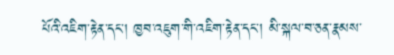པོའི་འཇིག་རྟེན་དང་། ཁྱབ་འཇུག་གི་འཇིག་རྟེན་དང་། མི་སྐལ་བ་ཅན་རྣམས་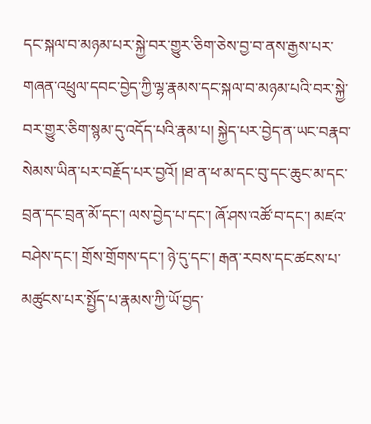དང་སྐལ་བ་མཉམ་པར་སྐྱེ་བར་གྱུར་ཅིག་ཅེས་བྱ་བ་ནས་རྒྱས་པར་གཞན་འཕྲུལ་དབང་བྱེད་ཀྱི་ལྷ་རྣམས་དང་སྐལ་བ་མཉམ་པའི་བར་སྐྱེ་བར་གྱུར་ཅིག་སྙམ་དུ་འདོད་པའི་རྣམ་པ། སྐྱེད་པར་བྱེད་ན་ཡང་བརྣབ་སེམས་ཡིན་པར་བརྗོད་པར་བྱའོ། །ཐ་ན་ཕ་མ་དང་བུ་དང་ཆུང་མ་དང་བྲན་དང་བྲན་མོ་དང་། ལས་བྱེད་པ་དང་། ཞོ་ཤས་འཚོ་བ་དང་། མཛའ་བཤེས་དང་། གྲོས་གྲོགས་དང་། ཉེ་དུ་དང་། རྒན་རབས་དང་ཚངས་པ་མཚུངས་པར་སྤྱོད་པ་རྣམས་ཀྱི་ཡོ་བྱད་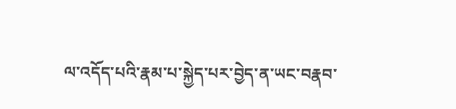ལ་འདོད་པའི་རྣམ་པ་སྐྱེད་པར་བྱེད་ན་ཡང་བརྣབ་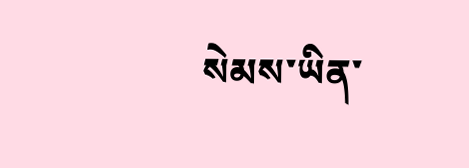སེམས་ཡིན་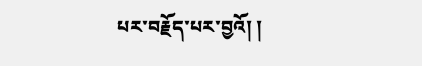པར་བརྗོད་པར་བྱའོ། །